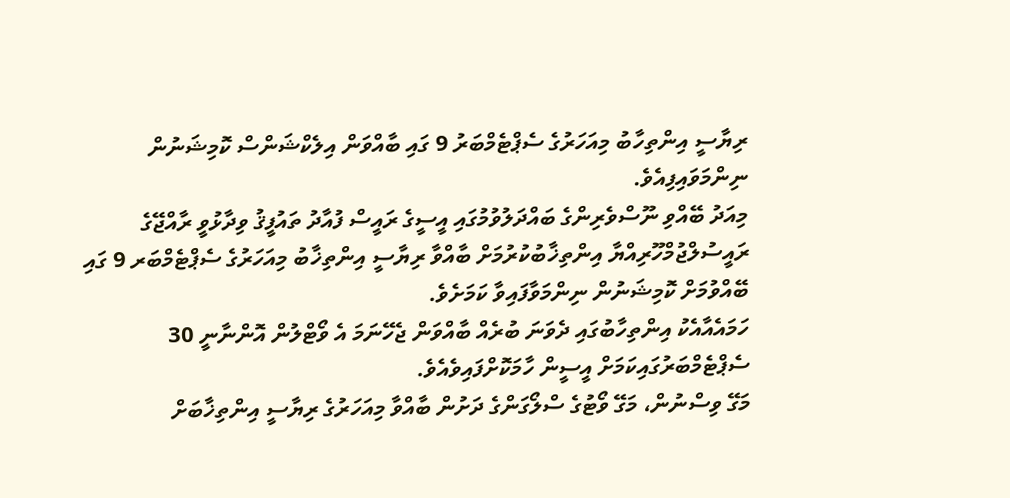ރިޔާސީ އިންތިހާބު މިއަހަރުގެ ސެޕްޓެމްބަރު 9 ގައި ބާއްވަން އިލެކްޝަންސް ކޮމިޝަނުން ނިންމަވައިފިއެވެ.
މިއަދު ބޭއްވި ނޫސްވެރިންގެ ބައްދަލުވުމުގައި އީސީގެ ރައީސް ފުއާދު ތައުފީޤު ވިދާޅުވީ ރާއްޖޭގެ ރައީސުލްޖުމްހޫރިއްޔާ އިންތިޚާބުކުރުމަށް ބާއްވާ ރިޔާސީ އިންތިޚާބު މިއަހަރުގެ ސެޕްޓެމްބަރ 9 ގައި ބޭއްވުމަށް ކޮމިޝަނުން ނިންމަވާފައިވާ ކަމަށެވެ.
ހަމައެއާއެކު އިންތިހާބުގައި ދެވަނަ ބުރެއް ބާއްވަން ޖެހޭނަމަ އެ ވޯޓްލުން އޮންނާނީ 30 ސެޕްޓެމްބަރުގައިކަމަށް އީސީން ހާމަކޮށްފައިވެއެވެ.
މަގޭ ވިސްނުން، މަގޭ ވޯޓުގެ ސްލޯގަންގެ ދަށުން ބާއްވާ މިއަހަރުގެ ރިޔާސީ އިންތިޚާބަށް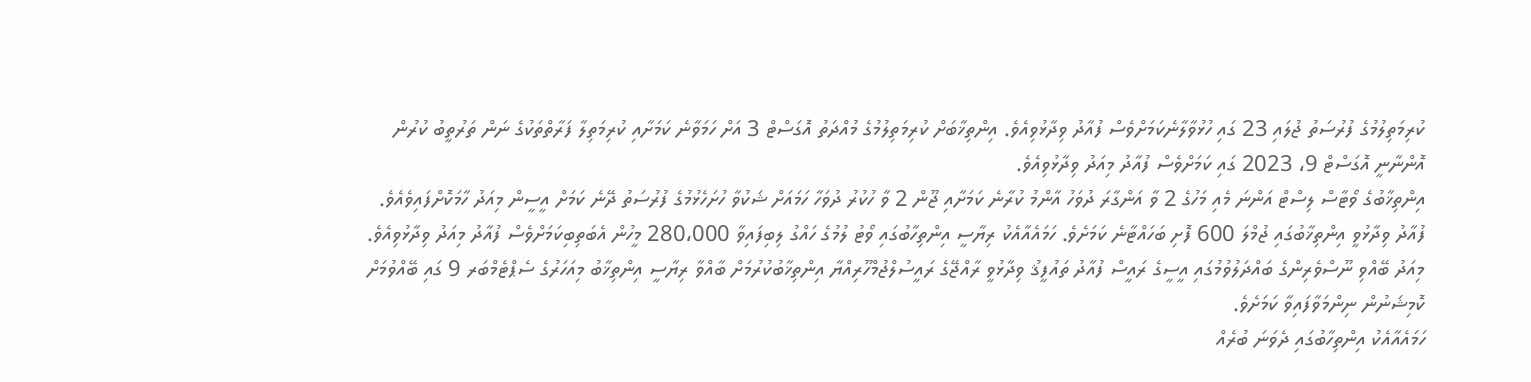ކުރިމަތިލުމުގެ ފުރުސަތު ޖުލައި 23 ގައި ހުޅުވާލާނެކަމަށްވެސް ފުއާދު ވިދާޅުވިއެވެ. އިންތިޚާބަށް ކުރިމަތިލުމުގެ މުއްދަތު އޮގަސްޓް 3 އަށް ހަމަވާނެ ކަމަށާއި ކުރިމަތިލާ ފަރާތްތަކުގެ ނަން ތަރުތީބު ކުރުން އޮންނާނީ އޮގަސްޓް 9، 2023 ގައި ކަމަށްވެސް ފުއާދު މިއަދު ވިދާޅުވިއެވެ.
އިންތިޚާބުގެ ވޯޓާސް ލިސްޓް އަންނަ މެއި މަހުގެ 2 ވާ އަންގާރަ ދުވަހު އާންމު ކުރާނެ ކަމަށާއި ޖޫން 2 ވާ ހުކުރު ދުވަހާ ހަމައަށް ޝަކުވާ ހުށަހެޅުމުގެ ފުރުސަތު ދޭނެ ކަމަށް އީސީން މިއަދު ހާމަކޮށްފައިވެއެވެ.
ފުއާދު ވިދާޅުވީ އިންތިޚާބުގައި ޖުމްލަ 600 ފޮށި ބަހައްޓާނެ ކަމަށެވެ. ހަމައެއާއެކު ރިޔާސީ އިންތިހާބުގައި ވޯޓު ލުމުގެ ހައްގު ލިބިފައިވާ 280،000 މީހުން އެބަތިބިކަމަށްވެސް ފުއާދު މިއަދު ވިދާޅުވިއެވެ.
މިއަދު ބޭއްވި ނޫސްވެރިންގެ ބައްދަލުވުމުގައި އީސީގެ ރައީސް ފުއާދު ތައުފީޤު ވިދާޅުވީ ރާއްޖޭގެ ރައީސުލްޖުމްހޫރިއްޔާ އިންތިޚާބުކުރުމަށް ބާއްވާ ރިޔާސީ އިންތިޚާބު މިއަހަރުގެ ސެޕްޓެމްބަރ 9 ގައި ބޭއްވުމަށް ކޮމިޝަނުން ނިންމަވާފައިވާ ކަމަށެވެ.
ހަމައެއާއެކު އިންތިހާބުގައި ދެވަނަ ބުރެއް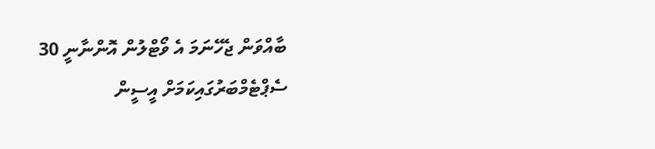ބާއްވަން ޖެހޭނަމަ އެ ވޯޓްލުން އޮންނާނީ 30 ސެޕްޓެމްބަރުގައިކަމަށް އީސީން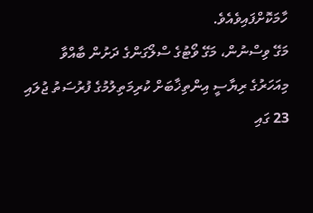ހާމަކޮށްފައިވެއެވެ.
މަގޭ ވިސްނުން، މަގޭ ވޯޓުގެ ސްލޯގަންގެ ދަށުން ބާއްވާ މިއަހަރުގެ ރިޔާސީ އިންތިޚާބަށް ކުރިމަތިލުމުގެ ފުރުސަތު ޖުލައި 23 ގައި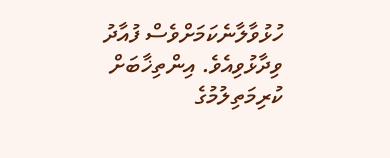ހުޅުވާލާނެކަމަށްވެސް ފުއާދު ވިދާޅުވިއެވެ. އިންތިޚާބަށް ކުރިމަތިލުމުގެ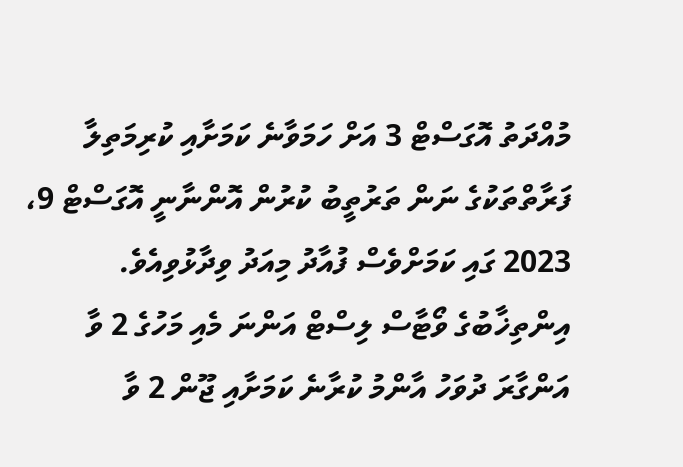މުއްދަތު އޮގަސްޓް 3 އަށް ހަމަވާނެ ކަމަށާއި ކުރިމަތިލާ ފަރާތްތަކުގެ ނަން ތަރުތީބު ކުރުން އޮންނާނީ އޮގަސްޓް 9، 2023 ގައި ކަމަށްވެސް ފުއާދު މިއަދު ވިދާޅުވިއެވެ.
އިންތިޚާބުގެ ވޯޓާސް ލިސްޓް އަންނަ މެއި މަހުގެ 2 ވާ އަންގާރަ ދުވަހު އާންމު ކުރާނެ ކަމަށާއި ޖޫން 2 ވާ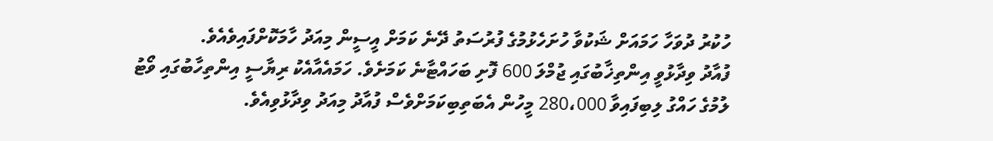ހުކުރު ދުވަހާ ހަމައަށް ޝަކުވާ ހުށަހެޅުމުގެ ފުރުސަތު ދޭނެ ކަމަށް އީސީން މިއަދު ހާމަކޮށްފައިވެއެވެ.
ފުއާދު ވިދާޅުވީ އިންތިޚާބުގައި ޖުމްލަ 600 ފޮށި ބަހައްޓާނެ ކަމަށެވެ. ހަމައެއާއެކު ރިޔާސީ އިންތިހާބުގައި ވޯޓު ލުމުގެ ހައްގު ލިބިފައިވާ 280،000 މީހުން އެބަތިބިކަމަށްވެސް ފުއާދު މިއަދު ވިދާޅުވިއެވެ.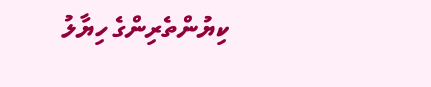ކިޔުންތެރިންގެ ހިޔާލު